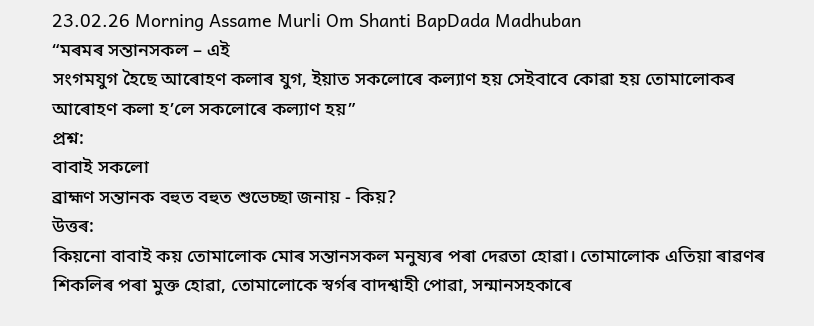23.02.26 Morning Assame Murli Om Shanti BapDada Madhuban
“মৰমৰ সন্তানসকল – এই
সংগমযুগ হৈছে আৰোহণ কলাৰ যুগ, ইয়াত সকলোৰে কল্যাণ হয় সেইবাবে কোৱা হয় তোমালোকৰ
আৰোহণ কলা হ’লে সকলোৰে কল্যাণ হয়”
প্ৰশ্ন:
বাবাই সকলো
ব্ৰাহ্মণ সন্তানক বহুত বহুত শুভেচ্ছা জনায় - কিয়?
উত্তৰ:
কিয়নো বাবাই কয় তোমালোক মোৰ সন্তানসকল মনুষ্যৰ পৰা দেৱতা হোৱা। তোমালোক এতিয়া ৰাৱণৰ
শিকলিৰ পৰা মুক্ত হোৱা, তোমালোকে স্বৰ্গৰ বাদশ্বাহী পোৱা, সন্মানসহকাৰে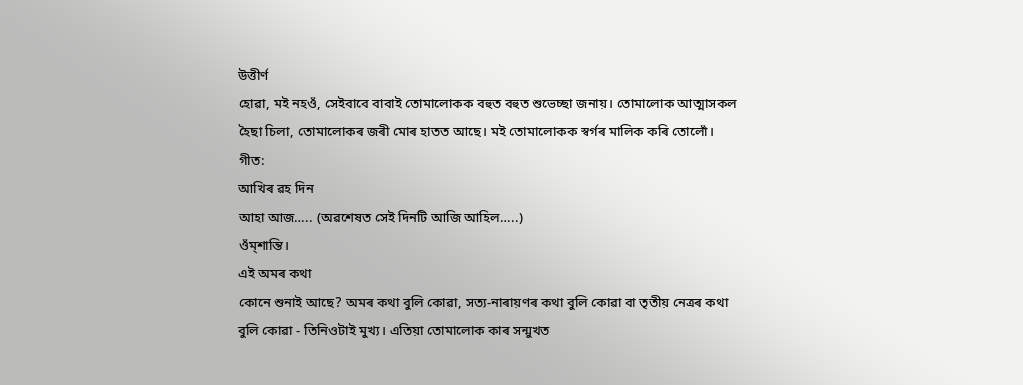উত্তীৰ্ণ
হোৱা, মই নহওঁ, সেইবাবে বাবাই তোমালোকক বহুত বহুত শুভেচ্ছা জনায়। তোমালোক আত্মাসকল
হৈছা চিলা, তোমালোকৰ জৰী মোৰ হাতত আছে। মই তোমালোকক স্বৰ্গৰ মালিক কৰি তোলোঁ।
গীত:
আখিৰ ৱহ দিন
আহা আজ….. (অৱশেষত সেই দিনটি আজি আহিল…..)
ওঁম্শান্তি।
এই অমৰ কথা
কোনে শুনাই আছে? অমৰ কথা বুলি কোৱা, সত্য-নাৰায়ণৰ কথা বুলি কোৱা বা তৃতীয় নেত্ৰৰ কথা
বুলি কোৱা - তিনিওটাই মুখ্য। এতিয়া তোমালোক কাৰ সন্মুখত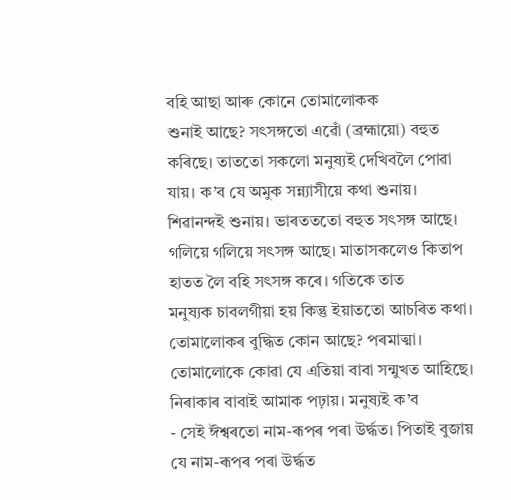বহি আছা আৰু কোনে তোমালোকক
শুনাই আছে? সৎসঙ্গতো এৱোঁ (ব্ৰহ্মায়ো) বহুত কৰিছে। তাততো সকলো মনুষ্যই দেখিবলৈ পোৱা
যায়। ক’ব যে অমুক সন্ন্যাসীয়ে কথা শুনায়। শিৱানন্দই শুনায়। ভাৰতততো বহুত সৎসঙ্গ আছে।
গলিয়ে গলিয়ে সৎসঙ্গ আছে। মাতাসকলেও কিতাপ হাতত লৈ বহি সৎসঙ্গ কৰে। গতিকে তাত
মনুষ্যক চাবলগীয়া হয় কিন্তু ইয়াততো আচৰিত কথা। তোমালোকৰ বুদ্ধিত কোন আছে? পৰমাত্মা।
তোমালোকে কোৱা যে এতিয়া বাবা সন্মুখত আহিছে। নিৰাকাৰ বাবাই আমাক পঢ়ায়। মনুষ্যই ক’ব
- সেই ঈশ্বৰতো নাম-ৰূপৰ পৰা উৰ্দ্ধত। পিতাই বুজায় যে নাম-ৰূপৰ পৰা উৰ্দ্ধত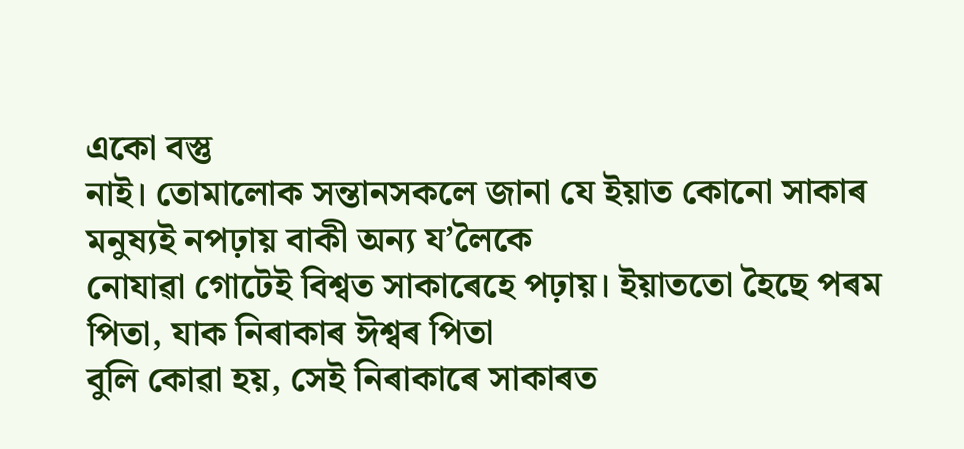একো বস্তু
নাই। তোমালোক সন্তানসকলে জানা যে ইয়াত কোনো সাকাৰ মনুষ্যই নপঢ়ায় বাকী অন্য য’লৈকে
নোযাৱা গোটেই বিশ্বত সাকাৰেহে পঢ়ায়। ইয়াততো হৈছে পৰম পিতা, যাক নিৰাকাৰ ঈশ্বৰ পিতা
বুলি কোৱা হয়, সেই নিৰাকাৰে সাকাৰত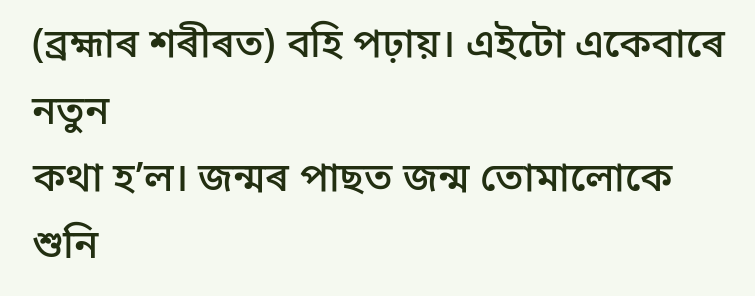(ব্ৰহ্মাৰ শৰীৰত) বহি পঢ়ায়। এইটো একেবাৰে নতুন
কথা হ’ল। জন্মৰ পাছত জন্ম তোমালোকে শুনি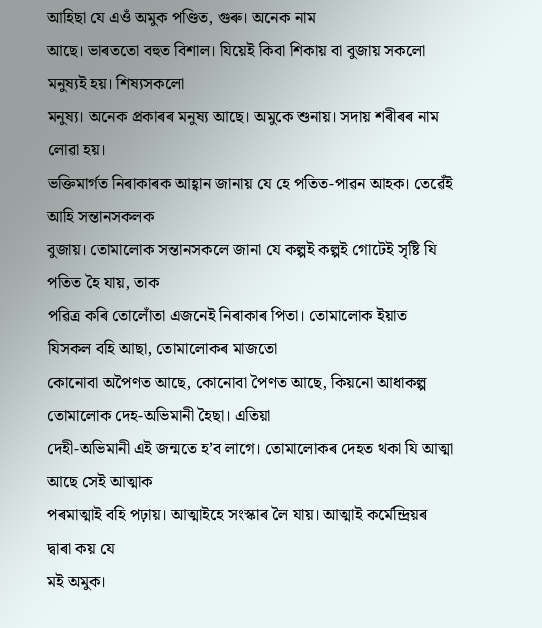আহিছা যে এওঁ অমুক পণ্ডিত, গুৰু। অনেক নাম
আছে। ভাৰততো বহুত বিশাল। যিয়েই কিবা শিকায় বা বুজায় সকলো মনুষ্যই হয়। শিষ্যসকলো
মনুষ্য। অনেক প্ৰকাৰৰ মনুষ্য আছে। অমুকে শুনায়। সদায় শৰীৰৰ নাম লোৱা হয়।
ভক্তিমাৰ্গত নিৰাকাৰক আহ্বান জানায় যে হে পতিত-পাৱন আহক। তেৱেঁই আহি সন্তানসকলক
বুজায়। তোমালোক সন্তানসকলে জানা যে কল্পই কল্পই গোটেই সৃষ্টি যি পতিত হৈ যায়, তাক
পৱিত্ৰ কৰি তোলোঁতা এজনেই নিৰাকাৰ পিতা। তোমালোক ইয়াত যিসকল বহি আছা, তোমালোকৰ মাজতো
কোনোবা অপৈণত আছে, কোনোবা পৈণত আছে, কিয়নো আধাকল্প তোমালোক দেহ-অভিমানী হৈছা। এতিয়া
দেহী-অভিমানী এই জন্মতে হ’ব লাগে। তোমালোকৰ দেহত থকা যি আত্মা আছে সেই আত্মাক
পৰমাত্মাই বহি পঢ়ায়। আত্মাইহে সংস্কাৰ লৈ যায়। আত্মাই কৰ্মেন্দ্ৰিয়ৰ দ্বাৰা কয় যে
মই অমুক।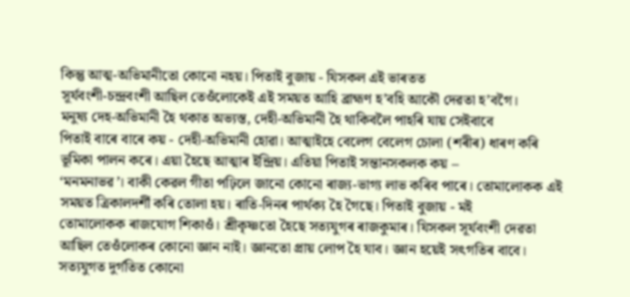কিন্তু আত্ম-অভিমানীতো কোনো নহয়। পিতাই বুজায় - যিসকল এই ভাৰতত
সূৰ্যবংশী-চন্দ্ৰবংশী আছিল তেওঁলোকেই এই সময়ত আহি ব্ৰাহ্মণ হ’বহি আকৌ দেৱতা হ’বগৈ।
মনুষ্য দেহ-অভিমানী হৈ থকাত অভ্যস্ত, দেহী-অভিমানী হৈ থাকিবলৈ পাহৰি যায় সেইবাবে
পিতাই বাৰে বাৰে কয় - দেহী-অভিমানী হোৱা। আত্মাইহে বেলেগ বেলেগ চোলা (শৰীৰ) ধাৰণ কৰি
ভূমিকা পালন কৰে। এয়া হৈছে আত্মাৰ ইন্দ্ৰিয়। এতিয়া পিতাই সন্তানসকলক কয় –
‘মনমনাভৱ’। বাকী কেৱল গীতা পঢ়িলে জানো কোনো ৰাজ্য-ভাগ্য লাভ কৰিব পাৰে। তোমালোকক এই
সময়ত ত্ৰিকালদৰ্শী কৰি তোলা হয়। ৰাতি-দিনৰ পাৰ্থক্য হৈ গৈছে। পিতাই বুজায় - মই
তোমালোকক ৰাজযোগ শিকাওঁ। শ্ৰীকৃষ্ণতো হৈছে সত্যযুগৰ ৰাজকুমাৰ। যিসকল সূৰ্যবংশী দেৱতা
আছিল তেওঁলোকৰ কোনো জ্ঞান নাই। জ্ঞানতো প্ৰায় লোপ হৈ যাব। জ্ঞান হয়েই সৎগতিৰ বাবে।
সত্যযুগত দুৰ্গতিত কোনো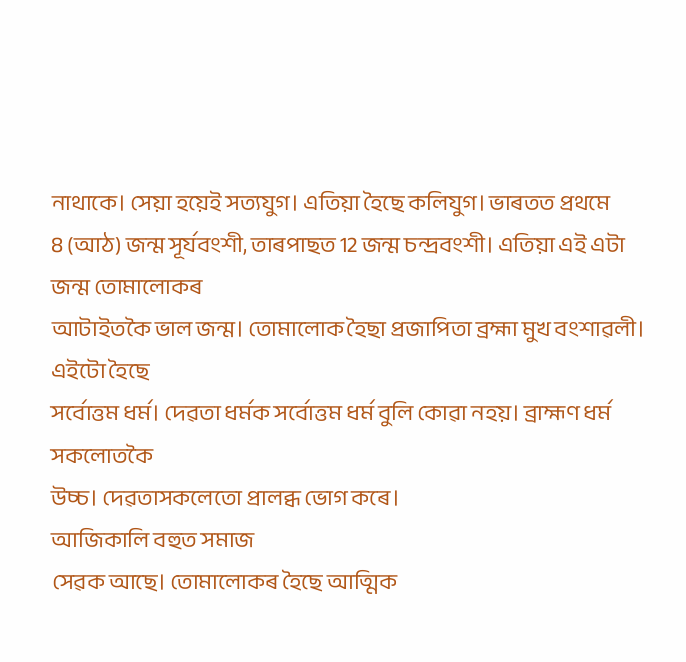নাথাকে। সেয়া হয়েই সত্যযুগ। এতিয়া হৈছে কলিযুগ। ভাৰতত প্ৰথমে
8 (আঠ) জন্ম সূৰ্যবংশী, তাৰপাছত 12 জন্ম চন্দ্ৰবংশী। এতিয়া এই এটা জন্ম তোমালোকৰ
আটাইতকৈ ভাল জন্ম। তোমালোক হৈছা প্ৰজাপিতা ব্ৰহ্মা মুখ বংশাৱলী। এইটো হৈছে
সৰ্বোত্তম ধৰ্ম। দেৱতা ধৰ্মক সৰ্বোত্তম ধৰ্ম বুলি কোৱা নহয়। ব্ৰাহ্মণ ধৰ্ম সকলোতকৈ
উচ্চ। দেৱতাসকলেতো প্ৰালব্ধ ভোগ কৰে।
আজিকালি বহুত সমাজ
সেৱক আছে। তোমালোকৰ হৈছে আত্মিক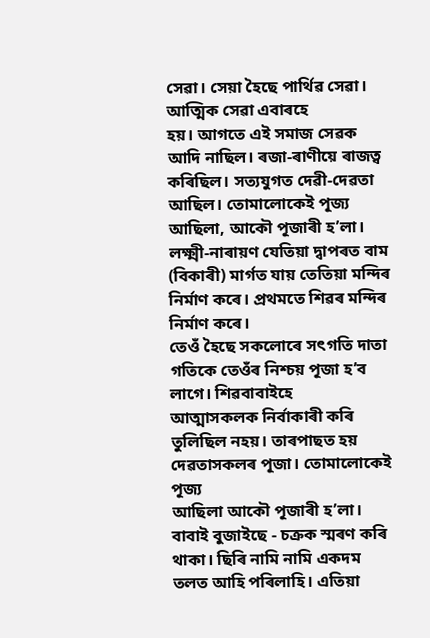সেৱা। সেয়া হৈছে পাৰ্থিৱ সেৱা। আত্মিক সেৱা এবাৰহে
হয়। আগতে এই সমাজ সেৱক আদি নাছিল। ৰজা-ৰাণীয়ে ৰাজত্ব কৰিছিল। সত্যযুগত দেৱী-দেৱতা
আছিল। তোমালোকেই পূজ্য আছিলা, আকৌ পূজাৰী হ’লা। লক্ষ্মী-নাৰায়ণ যেতিয়া দ্বাপৰত বাম
(বিকাৰী) মাৰ্গত যায় তেতিয়া মন্দিৰ নিৰ্মাণ কৰে। প্ৰথমতে শিৱৰ মন্দিৰ নিৰ্মাণ কৰে।
তেওঁ হৈছে সকলোৰে সৎগতি দাতা গতিকে তেওঁৰ নিশ্চয় পূজা হ’ব লাগে। শিৱবাবাইহে
আত্মাসকলক নিৰ্বাকাৰী কৰি তুলিছিল নহয়। তাৰপাছত হয় দেৱতাসকলৰ পূজা। তোমালোকেই পূজ্য
আছিলা আকৌ পূজাৰী হ’লা। বাবাই বুজাইছে - চক্ৰক স্মৰণ কৰি থাকা। ছিৰি নামি নামি একদম
তলত আহি পৰিলাহি। এতিয়া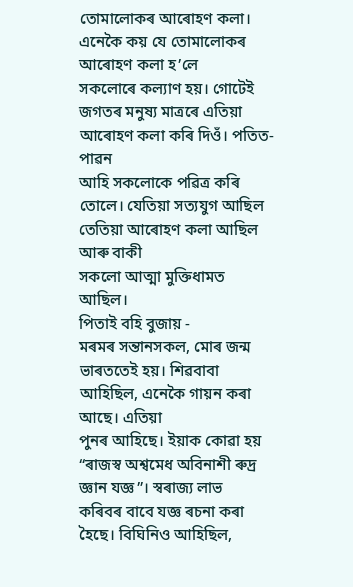তোমালোকৰ আৰোহণ কলা। এনেকৈ কয় যে তোমালোকৰ আৰোহণ কলা হ’লে
সকলোৰে কল্যাণ হয়। গোটেই জগতৰ মনুষ্য মাত্ৰৰে এতিয়া আৰোহণ কলা কৰি দিওঁ। পতিত-পাৱন
আহি সকলোকে পৱিত্ৰ কৰি তোলে। যেতিয়া সত্যযুগ আছিল তেতিয়া আৰোহণ কলা আছিল আৰু বাকী
সকলো আত্মা মুক্তিধামত আছিল।
পিতাই বহি বুজায় -
মৰমৰ সন্তানসকল, মোৰ জন্ম ভাৰততেই হয়। শিৱবাবা আহিছিল, এনেকৈ গায়ন কৰা আছে। এতিয়া
পুনৰ আহিছে। ইয়াক কোৱা হয় “ৰাজস্ব অশ্বমেধ অবিনাশী ৰুদ্ৰ জ্ঞান যজ্ঞ”। স্বৰাজ্য লাভ
কৰিবৰ বাবে যজ্ঞ ৰচনা কৰা হৈছে। বিঘিনিও আহিছিল,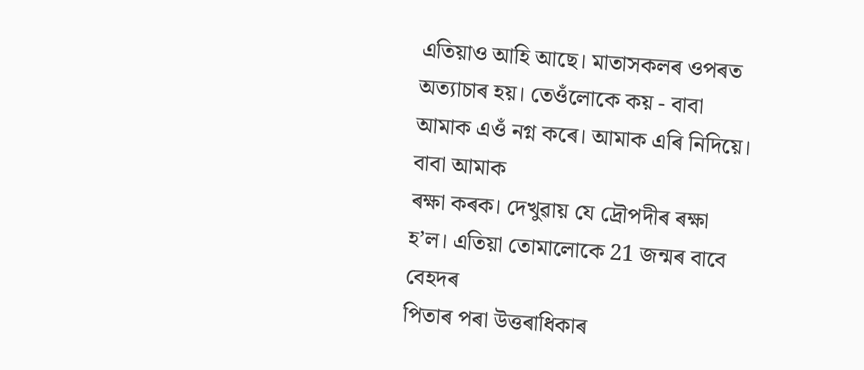এতিয়াও আহি আছে। মাতাসকলৰ ওপৰত
অত্যাচাৰ হয়। তেওঁলোকে কয় - বাবা আমাক এওঁ নগ্ন কৰে। আমাক এৰি নিদিয়ে। বাবা আমাক
ৰক্ষা কৰক। দেখুৱায় যে দ্ৰৌপদীৰ ৰক্ষা হ’ল। এতিয়া তোমালোকে 21 জন্মৰ বাবে বেহদৰ
পিতাৰ পৰা উত্তৰাধিকাৰ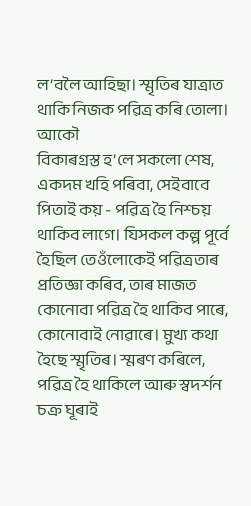ল’বলৈ আহিছা। স্মৃতিৰ যাত্ৰাত থাকি নিজক পৱিত্ৰ কৰি তোলা। আকৌ
বিকাৰগ্ৰস্ত হ’লে সকলো শেষ, একদম খহি পৰিবা, সেইবাবে পিতাই কয় - পৱিত্ৰ হৈ নিশ্চয়
থাকিব লাগে। যিসকল কল্প পূৰ্বে হৈছিল তেওঁলোকেই পৱিত্ৰতাৰ প্ৰতিজ্ঞা কৰিব, তাৰ মাজত
কোনোবা পৱিত্ৰ হৈ থাকিব পাৰে, কোনোবাই নোৱাৰে। মুখ্য কথা হৈছে স্মৃতিৰ। স্মৰণ কৰিলে,
পৱিত্ৰ হৈ থাকিলে আৰু স্বদৰ্শন চক্ৰ ঘূৰাই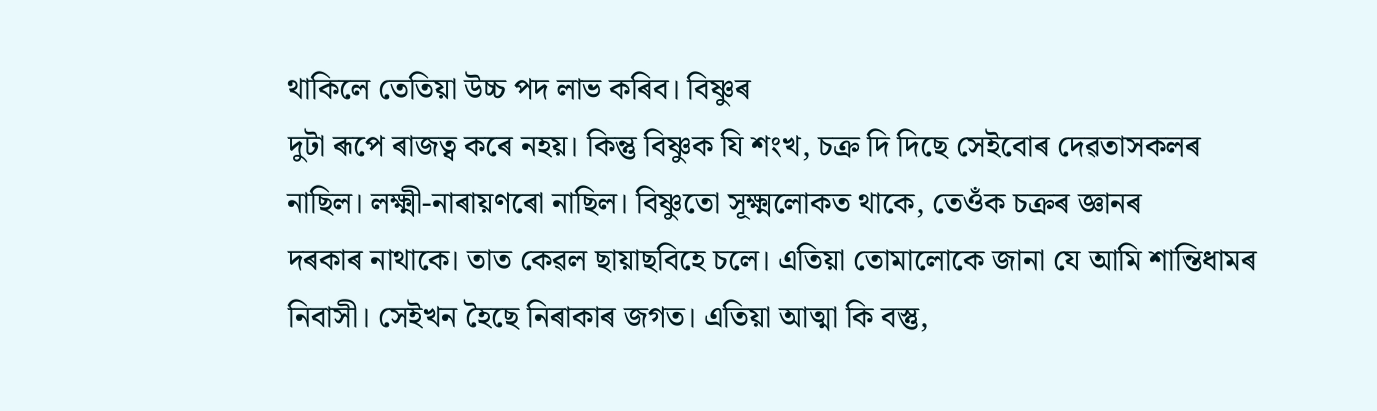থাকিলে তেতিয়া উচ্চ পদ লাভ কৰিব। বিষ্ণুৰ
দুটা ৰূপে ৰাজত্ব কৰে নহয়। কিন্তু বিষ্ণুক যি শংখ, চক্ৰ দি দিছে সেইবোৰ দেৱতাসকলৰ
নাছিল। লক্ষ্মী-নাৰায়ণৰো নাছিল। বিষ্ণুতো সূক্ষ্মলোকত থাকে, তেওঁক চক্ৰৰ জ্ঞানৰ
দৰকাৰ নাথাকে। তাত কেৱল ছায়াছবিহে চলে। এতিয়া তোমালোকে জানা যে আমি শান্তিধামৰ
নিবাসী। সেইখন হৈছে নিৰাকাৰ জগত। এতিয়া আত্মা কি বস্তু,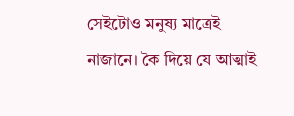সেইটোও মনুষ্য মাত্ৰেই
নাজানে। কৈ দিয়ে যে আত্মাই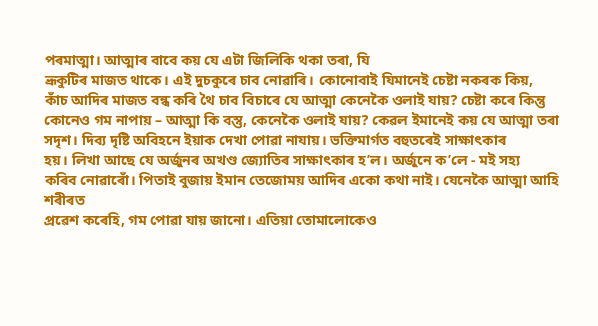পৰমাত্মা। আত্মাৰ বাবে কয় যে এটা জিলিকি থকা তৰা, যি
ভ্ৰূকুটিৰ মাজত থাকে। এই দুচকুৰে চাব নোৱাৰি। কোনোবাই যিমানেই চেষ্টা নকৰক কিয়,
কাঁচ আদিৰ মাজত বন্ধ কৰি থৈ চাব বিচাৰে যে আত্মা কেনেকৈ ওলাই যায়? চেষ্টা কৰে কিন্তু
কোনেও গম নাপায় – আত্মা কি বস্তু, কেনেকৈ ওলাই যায়? কেৱল ইমানেই কয় যে আত্মা তৰা
সদৃশ। দিব্য দৃষ্টি অবিহনে ইয়াক দেখা পোৱা নাযায়। ভক্তিমাৰ্গত বহুতৰেই সাক্ষাৎকাৰ
হয়। লিখা আছে যে অৰ্জুনৰ অখণ্ড জ্যোতিৰ সাক্ষাৎকাৰ হ’ল। অৰ্জুনে ক’লে - মই সহ্য
কৰিব নোৱাৰোঁ। পিতাই বুজায় ইমান তেজোময় আদিৰ একো কথা নাই। যেনেকৈ আত্মা আহি শৰীৰত
প্ৰৱেশ কৰেহি, গম পোৱা যায় জানো। এতিয়া তোমালোকেও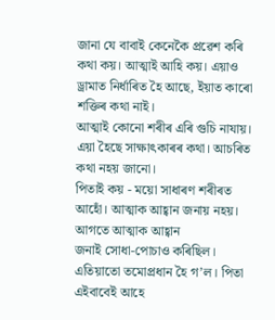জানা যে বাবাই কেনেকৈ প্ৰৱেশ কৰি
কথা কয়। আত্মাই আহি কয়। এয়াও ড্ৰামাত নিৰ্ধাৰিত হৈ আছে, ইয়াত কাৰো শক্তিৰ কথা নাই।
আত্মাই কোনো শৰীৰ এৰি গুচি নাযায়। এয়া হৈছে সাক্ষাৎকাৰৰ কথা। আচৰিত কথা নহয় জানো।
পিতাই কয় - ময়ো সাধাৰণ শৰীৰত আহোঁ। আত্মাক আহ্বান জনায় নহয়। আগতে আত্মাক আহ্বান
জনাই সোধা-পোচাও কৰিছিল। এতিয়াতো তমোপ্ৰধান হৈ গ’ল। পিতা এইবাবেই আহে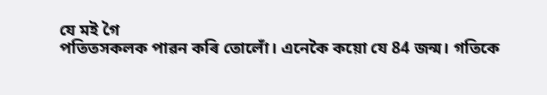যে মই গৈ
পতিতসকলক পাৱন কৰি তোলোঁ। এনেকৈ কয়ো যে 84 জন্ম। গতিকে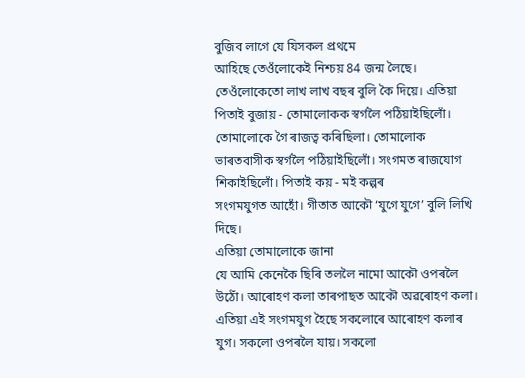বুজিব লাগে যে যিসকল প্ৰথমে
আহিছে তেওঁলোকেই নিশ্চয় 84 জন্ম লৈছে। তেওঁলোকেতো লাখ লাখ বছৰ বুলি কৈ দিয়ে। এতিয়া
পিতাই বুজায় - তোমালোকক স্বৰ্গলৈ পঠিয়াইছিলোঁ। তোমালোকে গৈ ৰাজত্ব কৰিছিলা। তোমালোক
ভাৰতবাসীক স্বৰ্গলৈ পঠিয়াইছিলোঁ। সংগমত ৰাজযোগ শিকাইছিলোঁ। পিতাই কয় - মই কল্পৰ
সংগমযুগত আহোঁ। গীতাত আকৌ ‘যুগে যুগে’ বুলি লিখি দিছে।
এতিয়া তোমালোকে জানা
যে আমি কেনেকৈ ছিৰি তললৈ নামো আকৌ ওপৰলৈ উঠোঁ। আৰোহণ কলা তাৰপাছত আকৌ অৱৰোহণ কলা।
এতিয়া এই সংগমযুগ হৈছে সকলোৰে আৰোহণ কলাৰ যুগ। সকলো ওপৰলৈ যায়। সকলো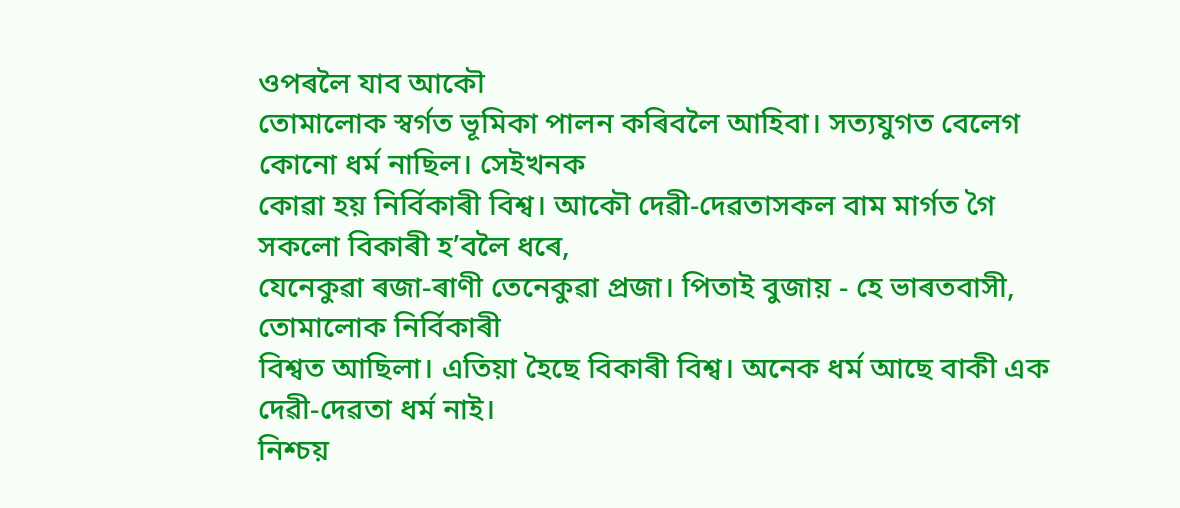ওপৰলৈ যাব আকৌ
তোমালোক স্বৰ্গত ভূমিকা পালন কৰিবলৈ আহিবা। সত্যযুগত বেলেগ কোনো ধৰ্ম নাছিল। সেইখনক
কোৱা হয় নিৰ্বিকাৰী বিশ্ব। আকৌ দেৱী-দেৱতাসকল বাম মাৰ্গত গৈ সকলো বিকাৰী হ’বলৈ ধৰে,
যেনেকুৱা ৰজা-ৰাণী তেনেকুৱা প্ৰজা। পিতাই বুজায় - হে ভাৰতবাসী, তোমালোক নিৰ্বিকাৰী
বিশ্বত আছিলা। এতিয়া হৈছে বিকাৰী বিশ্ব। অনেক ধৰ্ম আছে বাকী এক দেৱী-দেৱতা ধৰ্ম নাই।
নিশ্চয়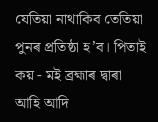যেতিয়া নাথাকিব তেতিয়া পুনৰ প্ৰতিষ্ঠা হ’ব। পিতাই কয় - মই ব্ৰহ্মাৰ দ্বাৰা
আহি আদি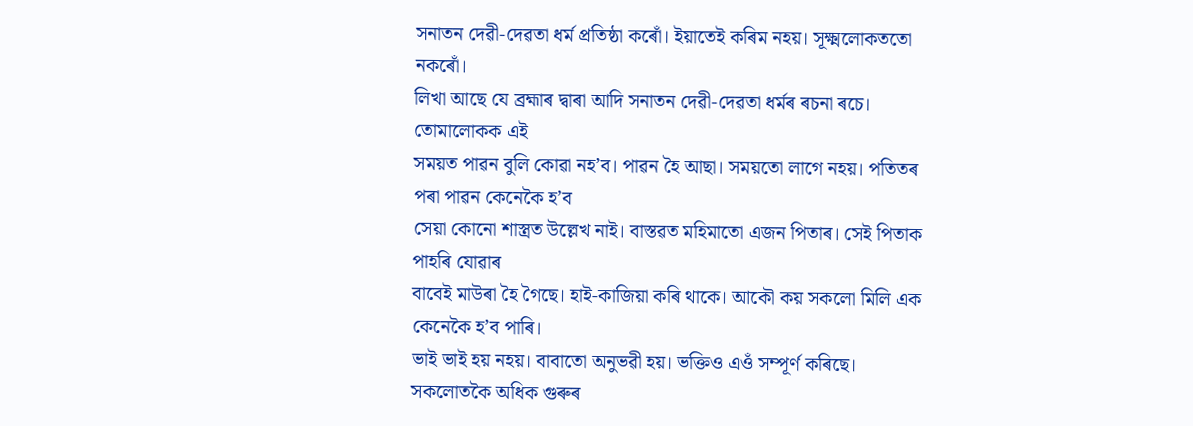সনাতন দেৱী-দেৱতা ধৰ্ম প্ৰতিষ্ঠা কৰোঁ। ইয়াতেই কৰিম নহয়। সূক্ষ্মলোকততো নকৰোঁ।
লিখা আছে যে ব্ৰহ্মাৰ দ্বাৰা আদি সনাতন দেৱী-দেৱতা ধৰ্মৰ ৰচনা ৰচে। তোমালোকক এই
সময়ত পাৱন বুলি কোৱা নহ’ব। পাৱন হৈ আছা। সময়তো লাগে নহয়। পতিতৰ পৰা পাৱন কেনেকৈ হ’ব
সেয়া কোনো শাস্ত্ৰত উল্লেখ নাই। বাস্তৱত মহিমাতো এজন পিতাৰ। সেই পিতাক পাহৰি যোৱাৰ
বাবেই মাউৰা হৈ গৈছে। হাই-কাজিয়া কৰি থাকে। আকৌ কয় সকলো মিলি এক কেনেকৈ হ’ব পাৰি।
ভাই ভাই হয় নহয়। বাবাতো অনুভৱী হয়। ভক্তিও এওঁ সম্পূৰ্ণ কৰিছে। সকলোতকৈ অধিক গুৰুৰ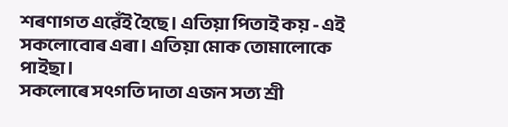শৰণাগত এৱেঁই হৈছে। এতিয়া পিতাই কয় - এই সকলোবোৰ এৰা। এতিয়া মোক তোমালোকে পাইছা।
সকলোৰে সৎগতি দাতা এজন সত্য শ্ৰী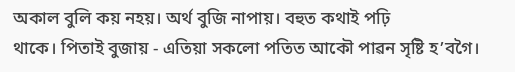অকাল বুলি কয় নহয়। অৰ্থ বুজি নাপায়। বহুত কথাই পঢ়ি
থাকে। পিতাই বুজায় - এতিয়া সকলো পতিত আকৌ পাৱন সৃষ্টি হ’বগৈ।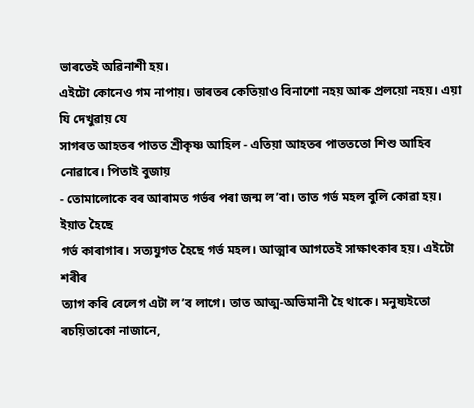ভাৰতেই অৱিনাশী হয়।
এইটো কোনেও গম নাপায়। ভাৰতৰ কেতিয়াও বিনাশো নহয় আৰু প্ৰলয়ো নহয়। এয়া যি দেখুৱায় যে
সাগৰত আহতৰ পাতত শ্ৰীকৃষ্ণ আহিল - এতিয়া আহতৰ পাতততো শিশু আহিব নোৱাৰে। পিতাই বুজায়
- তোমালোকে বৰ আৰামত গৰ্ভৰ পৰা জন্ম ল’বা। তাত গৰ্ভ মহল বুলি কোৱা হয়। ইয়াত হৈছে
গৰ্ভ কাৰাগাৰ। সত্যযুগত হৈছে গৰ্ভ মহল। আত্মাৰ আগতেই সাক্ষাৎকাৰ হয়। এইটো শৰীৰ
ত্যাগ কৰি বেলেগ এটা ল’ব লাগে। তাত আত্ম-অভিমানী হৈ থাকে। মনুষ্যইতো ৰচয়িতাকো নাজানে,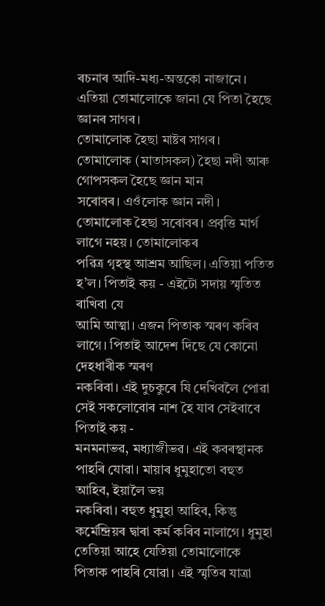ৰচনাৰ আদি-মধ্য-অন্তকো নাজানে। এতিয়া তোমালোকে জানা যে পিতা হৈছে জ্ঞানৰ সাগৰ।
তোমালোক হৈছা মাষ্টৰ সাগৰ। তোমালোক (মাতাসকল) হৈছা নদী আৰু গোপসকল হৈছে জ্ঞান মান
সৰোবৰ। এওঁলোক জ্ঞান নদী। তোমালোক হৈছা সৰোবৰ। প্ৰবৃত্তি মাৰ্গ লাগে নহয়। তোমালোকৰ
পৱিত্ৰ গৃহস্থ আশ্ৰম আছিল। এতিয়া পতিত হ’ল। পিতাই কয় - এইটো সদায় স্মৃতিত ৰাখিবা যে
আমি আত্মা। এজন পিতাক স্মৰণ কৰিব লাগে। পিতাই আদেশ দিছে যে কোনো দেহধাৰীক স্মৰণ
নকৰিবা। এই দুচকুৰে যি দেখিবলৈ পোৱা সেই সকলোবোৰ নাশ হৈ যাব সেইবাবে পিতাই কয় -
মনমনাভৱ, মধ্যাজীভৱ। এই কবৰস্থানক পাহৰি যোৱা। মায়াৰ ধুমুহাতো বহুত আহিব, ইয়ালৈ ভয়
নকৰিবা। বহুত ধুমুহা আহিব, কিন্তু কৰ্মেন্দ্ৰিয়ৰ দ্বাৰা কৰ্ম কৰিব নালাগে। ধুমুহা
তেতিয়া আহে যেতিয়া তোমালোকে পিতাক পাহৰি যোৱা। এই স্মৃতিৰ যাত্ৰা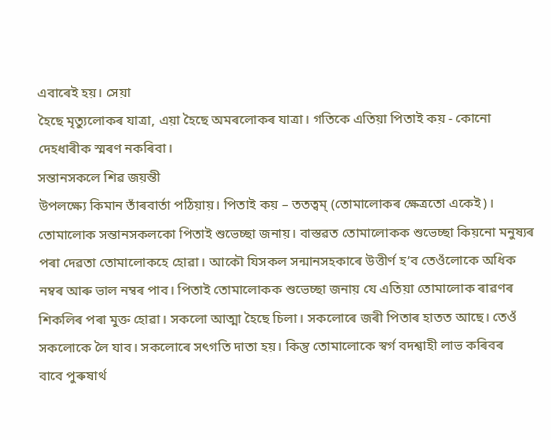এবাৰেই হয়। সেয়া
হৈছে মৃত্যুলোকৰ যাত্ৰা, এয়া হৈছে অমৰলোকৰ যাত্ৰা। গতিকে এতিয়া পিতাই কয় - কোনো
দেহধাৰীক স্মৰণ নকৰিবা।
সন্তানসকলে শিৱ জয়ন্তী
উপলক্ষ্যে কিমান তাঁৰবাৰ্তা পঠিয়ায়। পিতাই কয় – ততত্বম্ (তোমালোকৰ ক্ষেত্ৰতো একেই)।
তোমালোক সন্তানসকলকো পিতাই শুভেচ্ছা জনায়। বাস্তৱত তোমালোকক শুভেচ্ছা কিয়নো মনুষ্যৰ
পৰা দেৱতা তোমালোকহে হোৱা। আকৌ যিসকল সন্মানসহকাৰে উত্তীৰ্ণ হ’ব তেওঁলোকে অধিক
নম্বৰ আৰু ভাল নম্বৰ পাব। পিতাই তোমালোকক শুভেচ্ছা জনায় যে এতিয়া তোমালোক ৰাৱণৰ
শিকলিৰ পৰা মুক্ত হোৱা। সকলো আত্মা হৈছে চিলা। সকলোৰে জৰী পিতাৰ হাতত আছে। তেওঁ
সকলোকে লৈ যাব। সকলোৰে সৎগতি দাতা হয়। কিন্তু তোমালোকে স্বৰ্গ বদশ্বাহী লাভ কৰিবৰ
বাবে পুৰুষাৰ্থ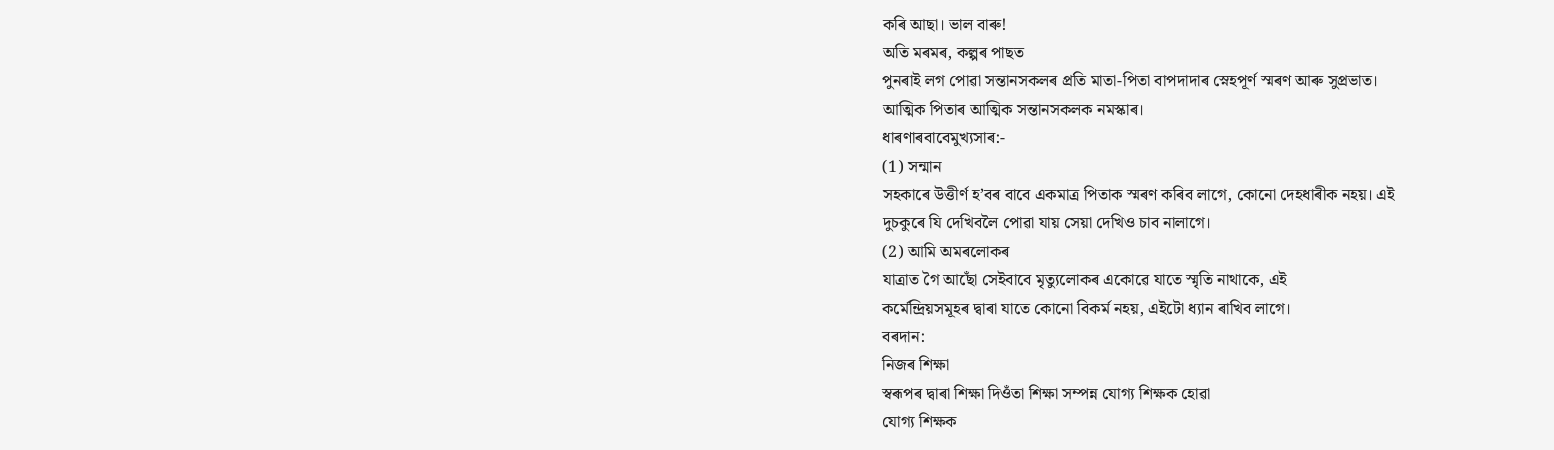কৰি আছা। ভাল বাৰু!
অতি মৰমৰ, কল্পৰ পাছত
পুনৰাই লগ পোৱা সন্তানসকলৰ প্ৰতি মাতা-পিতা বাপদাদাৰ স্নেহপূৰ্ণ স্মৰণ আৰু সুপ্ৰভাত।
আত্মিক পিতাৰ আত্মিক সন্তানসকলক নমস্কাৰ।
ধাৰণাৰবাবেমুখ্যসাৰ:-
(1) সন্মান
সহকাৰে উত্তীৰ্ণ হ’বৰ বাবে একমাত্ৰ পিতাক স্মৰণ কৰিব লাগে, কোনো দেহধাৰীক নহয়। এই
দুচকুৰে যি দেখিবলৈ পোৱা যায় সেয়া দেখিও চাব নালাগে।
(2) আমি অমৰলোকৰ
যাত্ৰাত গৈ আছোঁ সেইবাবে মৃত্যুলোকৰ একোৱে যাতে স্মৃতি নাথাকে, এই
কৰ্মেন্দ্ৰিয়সমূহৰ দ্বাৰা যাতে কোনো বিকৰ্ম নহয়, এইটো ধ্যান ৰাখিব লাগে।
বৰদান:
নিজৰ শিক্ষা
স্বৰূপৰ দ্বাৰা শিক্ষা দিওঁতা শিক্ষা সম্পন্ন যোগ্য শিক্ষক হোৱা
যোগ্য শিক্ষক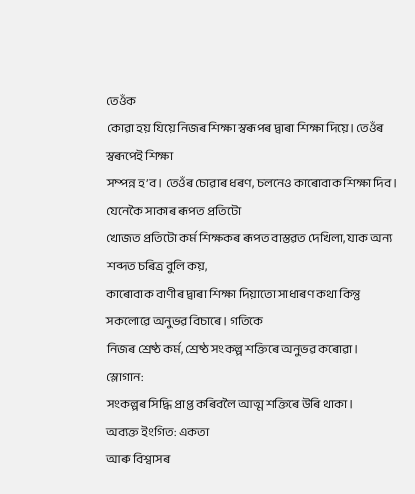তেওঁক
কোৱা হয় যিয়ে নিজৰ শিক্ষা স্বৰূপৰ দ্বাৰা শিক্ষা দিয়ে। তেওঁৰ স্বৰূপেই শিক্ষা
সম্পন্ন হ’ব। তেওঁৰ চোৱাৰ ধৰণ, চলনেও কাৰোবাক শিক্ষা দিব। যেনেকৈ সাকাৰ ৰূপত প্ৰতিটো
খোজত প্ৰতিটো কৰ্ম শিক্ষকৰ ৰূপত বাস্তৱত দেখিলা, যাক অন্য শব্দত চৰিত্ৰ বুলি কয়,
কাৰোবাক বাণীৰ দ্বাৰা শিক্ষা দিয়াতো সাধাৰণ কথা কিন্তু সকলোৱে অনুভৱ বিচাৰে। গতিকে
নিজৰ শ্ৰেষ্ঠ কৰ্ম, শ্ৰেষ্ঠ সংকল্প শক্তিৰে অনুভৱ কৰোৱা।
স্লোগান:
সংকল্পৰ সিদ্ধি প্ৰাপ্ত কৰিবলৈ আত্ম শক্তিৰে উৰি থাকা।
অব্যক্ত ইংগিত: একতা
আৰু বিশ্বাসৰ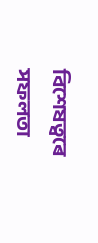বিশেষত্বৰে সফলতা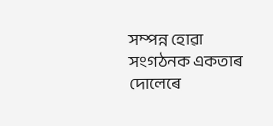সম্পন্ন হোৱা
সংগঠনক একতাৰ দোলেৰে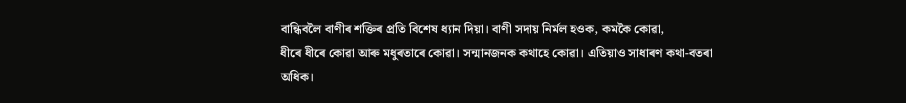বান্ধিবলৈ বাণীৰ শক্তিৰ প্ৰতি বিশেষ ধ্যান দিয়া। বাণী সদায় নিৰ্মল হওক, কমকৈ কোৱা,
ধীৰে ধীৰে কোৱা আৰু মধুৰতাৰে কোৱা। সন্মানজনক কথাহে কোৱা। এতিয়াও সাধাৰণ কথা-বতৰা
অধিক।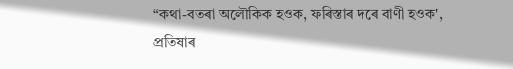“কথা-বতৰা অলৌকিক হওক, ফৰিস্তাৰ দৰে বাণী হওক', প্ৰতিষাৰ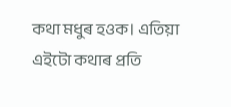কথা মধুৰ হওক। এতিয়া
এইটো কথাৰ প্ৰতি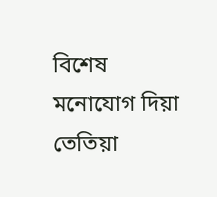বিশেষ মনোযোগ দিয়া তেতিয়া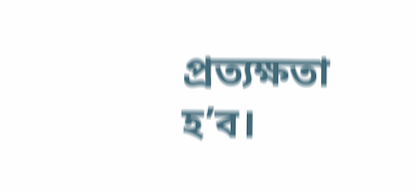প্ৰত্যক্ষতা হ’ব।